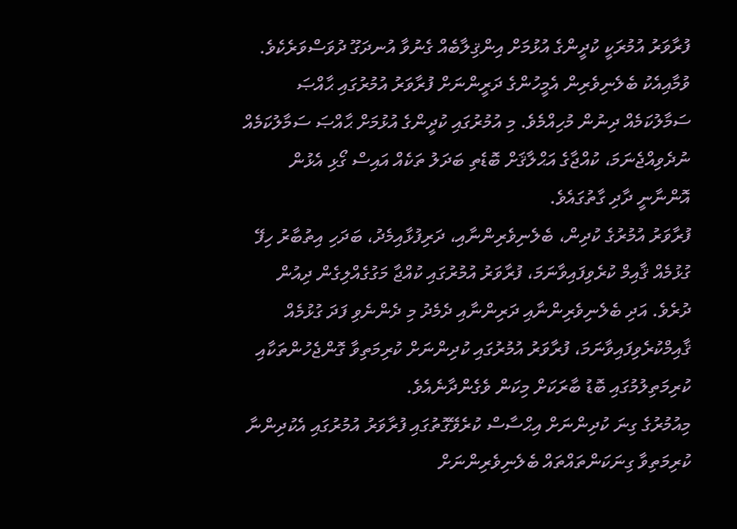ފުރާވަރު އުމުރަކީ ކުދީންގެ އުޅުމަށް އިންޤިލާބެއް ގެނުވާ އުނދަގޫ ދުވަސްވަރެކެވެ. ވުމާއިއެކު ބެލެނިވެރިން އެމީހުންގެ ދަރީންނަށް ފުރާވަރު އުމުރުގައި ޙާއްޞަ ސަމާލުކަމެއް ދިނުން މުހިއްމެވެ. މި އުމުރުގައި ކުދީންގެ އުޅުމަށް ޙާއްޞަ ސަމާލުކަމެއް ނުދެވިއްޖެނަމަ، ކުއްޖާގެ އަޙްލާޤަށް ބޮޑެތި ބަދަލު ތަކެއް އައިސް ގޯޅި އެޅުން އޮންނާނީ ދާދި ގާތުގައެވެ.
ފުރާވަރު އުމުރުގެ ކުދިން، ބެލެނިވެރިންނާއި، ދަރިފުޅާއިމެދު، ބަދަހި އިތުބާރު ހިފޭ ގުޅުމެއް ޤާއިމް ކުރެވިފައިވާނަމަ، ފުރާވަރު އުމުރުގައި ކުއްޖާ މަގުގެއްލިގެން ދިއުން ދުރެވެ. އަދި ބެލެނިވެރިންނާއި ދަރިންނާއި ދެމެދު މި ދެންނެވި ފަދަ ގުޅުމެއް ޤާއިމްކުރެވިފައިވާނަމަ، ފުރާވަރު އުމުރުގައި ކުދިންނަށް ކުރިމަތިވާ ގޮންޖެހުންތަކާއި ކުރިމަތިލުމުގައި ބޮޑު ބާރަކަށް މިކަން ވެގެންދާނެއެވެ.
މިއުމުރުގެ ގިނަ ކުދިންނަށް އިޙްސާސް ކުރެވޭގޮތުގައި ފުރާވަރު އުމުރުގައި އެކުދިންނާ ކުރިމަތިވާ ގިނަކަންތައްތައް ބެލެނިވެރިންނަށް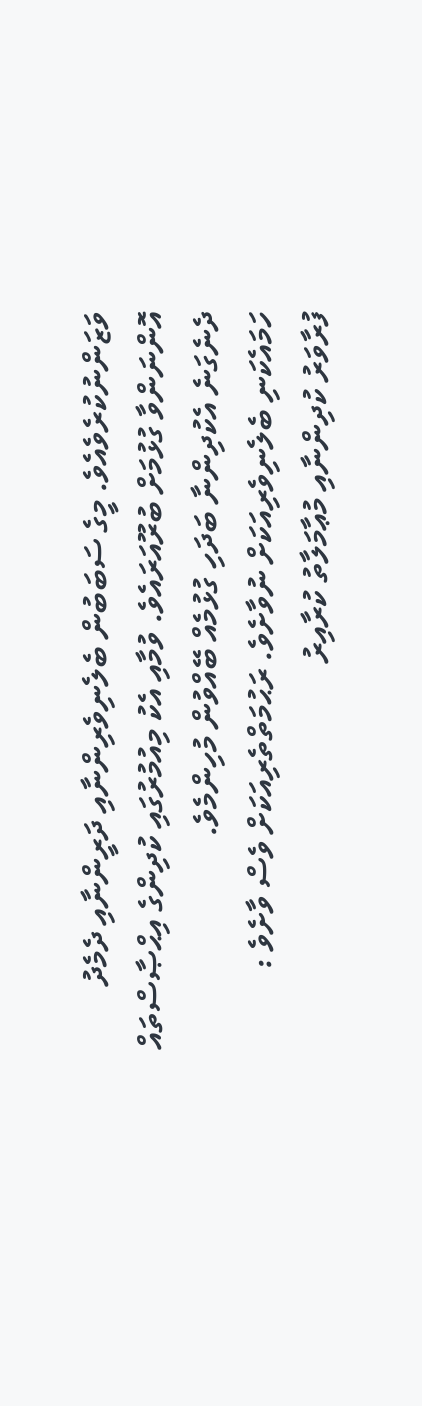ވަޒަންނުކުރެވެއެވެ. މީގެ ސަބަބުން ބެލެނިވެރިންނާއި ދަރީންނާއި ދެމެދު އޮންނަންވާ ގުޅުމަށް ބުރޫއަރައެވެ. ވުމާއި އެކު މިއުމުރުގައި ކުދިންގެ އިޙްޞާސްތައް ދެނެގަނެ އެކުދިންނާ ބަދަހި ގުޅުމެއް ބޭއްވުން މުހިންމެވެ.
ހަމައެކަނި ބެލެނިވެރިއަކަށް ނުވާށެވެ. ރަޙުމަތްތެރިއަކަށް ވެސް ވާށެވެ :
ފުރާވަރު ކުދިންނާއި މުޢާމަލާތު ކުރާއިރު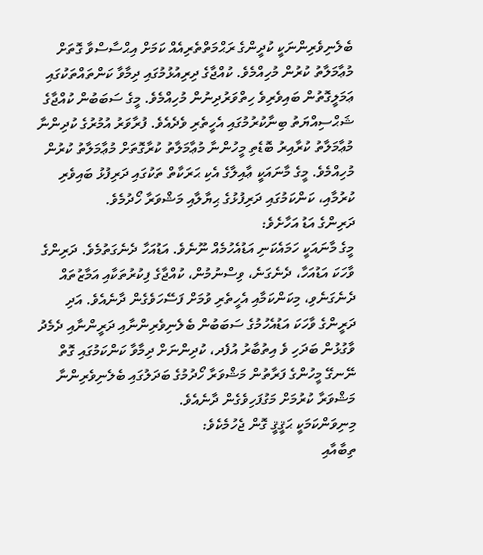ބެލެނިވެރިންނަކީ ކުދީންގެ ރަޙްމަތްތެރިއެއް ކަމަށް އިޙްސާސްވާ ގޮތަށް މުޢާމަލާތު ކުރުން މުހިއްމެވެ. ކުއްޖާގެ ދިރިއުޅުމުގައި ދިމާވާ ކަންތައްތަކުގައި ޢަމަލީގޮތުން ބައިވެރިވެ ހިތްވަރުދިނުން މުހިއްމެވެ. މީގެ ސަބަބުން ކުއްޖާގެ ޝަޙްސިއްޔަތު ބިނާކުރުމުގައި އެހީތެރި ވެދެއެވެ. ފުރާވަރު އުމުރުގެ ކުދިންނާ މުޢާމަލާތު ކުރާއިރު ބޮޑެތި މީހުންނާ މުޢާމަލާތު ކުރާގޮތަށް މުޢާމަލާތު ކުރުން މުހިއްމެވެ. މީގެ މާނައަކީ ޢާއިލާގެ އެކި ޙަރަކާތް ތަކުގައި ދަރިފުޅު ބައިވެރި ކުރުމާއި، ކަންކަމުގައި ދަރިފުޅުގެ ޙިޔާލާއި މަޝްވަރާ ހޯދުމެވެ.
ދަރިންގެ އަޑު އަހާށެވެ:
މީގެ މާނައަކީ ހަމައެކަނި އަޑުއެހުމެއް ނޫނެވެ. އަޑުއަހާ ދެނެގަތުމެވެ. ދަރިންގެ ވާހަކަ އަޑުއަހާ، ދެނެގަނެ، ވިސްނުމުން، ކުއްޖާގެ ފިކުރުތަކާއި އަމާޒުތައް ދެނެގަނެވި، މިކަންކަމާއި އެހީތެރި ވުމަށް ފަސޭހަވެގެން ދާނެއެވެ. އަދި ދަރީންގެ ވާހަކަ އަޑުއެހުމުގެ ސަބަބުން ބެލެނިވެރިންނާއި ދަރީންނާއި ދެމެދު ވާގުޅުން ބަދަހި ވެ އިތުބާރު އުފެދ، ކުދިންނަށް ދިމާވާ ކަންކަމުގައި ގޮތް ނޭނގޭ މީހުންގެ ފަރާތުން މަޝްވަރާ ހޯދުމުގެ ބަދަލުގައި ބެލެނިވެރިންނާ މަޝްވަރާ ކުރުމަށް މަގުފަހިވެގެން ދާނެއެވެ.
މިނިވަންކަމަކީ ޙަޤީޤީ ގޮން ޖެހުމެކެވެ:
ތިބާއާއި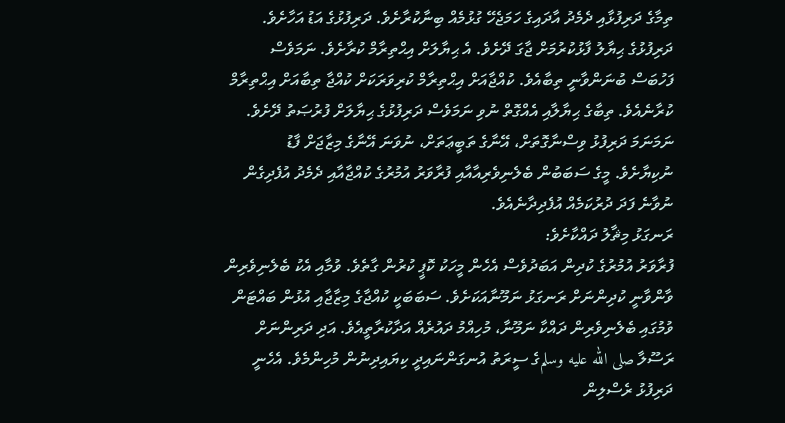ތިމާގެ ދަރިފުޅާއި ދެމެދު އާދައިގެ ހަމަޖެހޭ ގުޅުމެއް ބިނާކުރާށެވެ. ދަރިފުޅުގެ އަޑު އަހާށެވެ. ދަރިފުޅުގެ ޙިޔާލު ފާޅުކުރުމަށް ޖާގަ ދޭށެވެ. އެ ޙިޔާލަށް އިޙްތިރާމް ކުރާށެވެ. ނަމަވެސް ފަހުބަސް ބުނަންވާނީ ތިބާއެވެ. ކުއްޖާއަށް އިޙްތިރާމް ކުރިވަރަކަށް ކުއްޖާ ތިބާއަށް އިޙްތިރާމް ކުރާނެއެވެ. ތިބާގެ ޙިޔާލާއި އެއްގޮތް ނުވި ނަމަވެސް ދަރިފުޅުގެ ޙިޔާލަށް ފުރުޞަތު ދޭށެވެ. ނަމަނަމަ ދަރިފުޅު ވިސްނާގޮތަށް، އޭނާގެ ތަބީޢަތަށް، ނުވަނަ އޭނާގެ މިޒާޖަށް ފާޑު ނުކިޔާށެވެ. މީގެ ސަބަބުން ބެލެނިވެރިއާއާއި ފުރާވަރު އުމުރުގެ ކުއްޖާއާއި ދެމެދު އުފެދިގެން ނުވާނެ ފަދަ ދުރުކަމެއް އުފެދިދާނެއެވެ.
ރަނގަޅު މިޘާލު ދައްކާށެވެ:
ފުރާވަރު އުމުރުގެ ކުދިން އަބަދުވެސް އެހެން މީހަކު ކޮޕީ ކުރުން ގާތެވެ. ވުމާއި އެކު ބެލެނިވެރިން ވާންވާނީ ކުދިންނަށް ރަނގަޅު ނަމޫނާއަކަށެވެ. ސަބަބަކީ ކުއްޖާގެ މިޒާޖާއި އުޅުން ބައްޓަން ވުމުގައި ބެލެނިވެރިން ދައްކާ ނަމޫނާ، މުހިއްމު ދައުރެއް އަދާކުރާތީއެވެ. އަދި ދަރިންނަށް ރަސޫލާ صلى الله عليه وسلمގެ ސީރަތު އުނގަންނައިދީ ކިޔައިދިނުން މުހިންމެވެ. އެހެނީ ދަރިފުޅު ރެސްލިން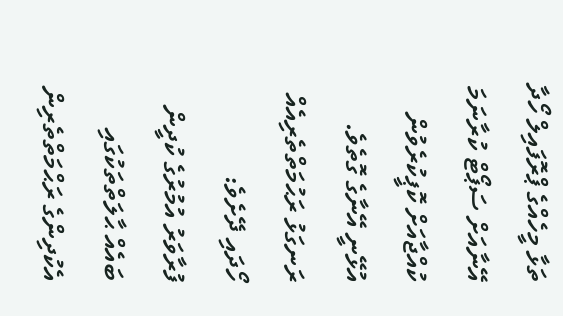ތަޅާ މީހެއްގެ ޕްރޮފައިލް ހޯދާ އޭނާއަށް ސަޕޯޓް ކުރާނަމަ ކުއްޖާއަށް ކޮޕީކުރެވުން އުޅޭނީ އޭނާގެ ގޮތެވެ.
ރަނގަޅު ރަޙުމަތްތެރިއެއް ހޯދައި ދޭށެވެ:
ފުރާވަރު އުމުރުގެ ކުދީން ބައެއް ޙާލަތްތަކުގައި އެކުދިންގެ ރަޙްމަތްތެރިން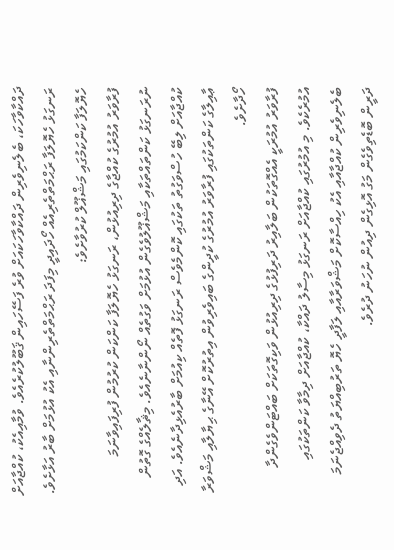ދައްކާވާހަކަ، ބެލެނިވެރިން ދައްކާވާހަކައަށް ވުރެ ފަސޭހައިން ޤަބޫލުކުރެއެވެ. ވުމާއިއެކު، ކުއްޖާއަށް ރަނގަޅު ހެޔޮލަފާ ރަޙްމަތްތެރިއެއް ހޯދައިދީ މިފަދަ ރަޙްމަތްތެރިންނާއި އެކު އުޅުމަށް ބާރު އަޅާށެވެ.
ހެޔޮލަފާ ކަންކަމުގައި މަޝްޣޫލް ކުރުވާށެވެ:
ފުރާވަރު އުމުރުގެ ކުއްޖާގެ ދިރިއުޅުން، ރަނގަޅު ހެޔޮލަފާ ކަންކަން ކުރުމުން ފުރިފައިވާނަމަ ނުރަނގަޅު ކަންތައްތަކާއި މަޝްޣޫލުވެގެން އުޅުމަށް ވަގުތެއް ނޯންނާނެއެވެ. މިޘާލެއްގެ ގޮތުން ކުއްޖާއަށް ލިބޭ ހުސްވަގުތު ތަކުގައި ކޮންމެވެސް ރަނގަޅު ފޮތެއް ކިއުމަށް ބާރުއެޅިދާނެއެވެ. އަދި ޢާއިލާގެ ކަންތަކުގައި ފުރާވަރު އުމުރުގެ ކުދީންގެ ބައިވެރިވުން އިތުރުކޮށް އޭނާގެ ޙިޔާލާއި މަޝްވަރާ ހޯދާށެވެ.
ފުރާވަރު އުމުރަކީ އެއްގޮތަކުން ބަލާއިރު ދަރިފުޅުގެ ދިރިއުޅުން ވަކިގޮތަކަށް ބައްޓަންވެގެންދާ އުމުރެކެވެ. މި އުމުރުގައި ކުއްޖާއަށް ރަނގަޅު މިސާލު ދައްކާ، ކުއްޖާއަށް ދިމާވާ ކަންތަކުގައި ބެލެނިވެރިން ކުއްޖާއާއި އެކު ހިއްސާކޮށް މަޝްވަރާއާއި ލަފާދީ ހެޔޮ ތަރުބިއްޔަތު ދެވިއްޖެނަމަ ދަރީން ބޮޑެތިވެގެން މަގު އޮޅިގެން ދިއުން ނުހަނު ދުރެވެ.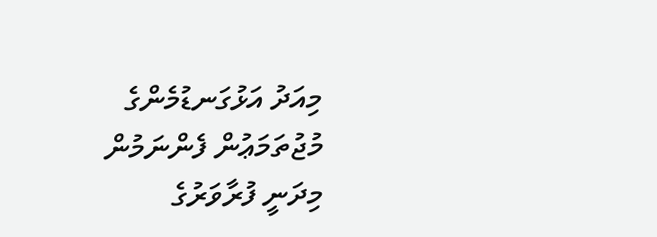މިއަދު އަޅުގަނޑުމެންގެ މުޖުތަމަޢުން ފެންނަމުން މިދަނީ ފުރާވަރުގެ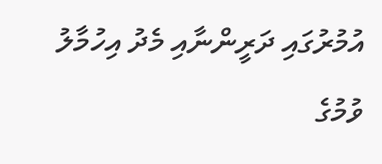އުމުރުގައި ދަރީންނާއި މެދު އިހުމާލު ވުމުގެ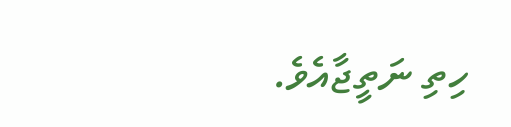ހިތި ނަތީޖާއެވެ.